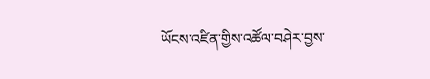ཡོངས་འཛིན་གྱིས་འཚོལ་བཤེར་བྱས་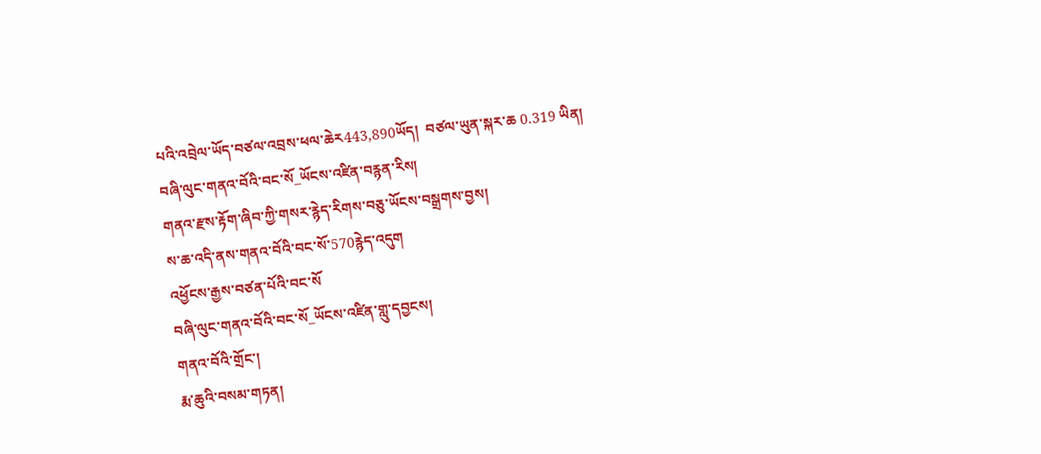པའི་འབྲེལ་ཡོད་བཙལ་འབྲས་ཕལ་ཆེར443,890ཡོད།  བཙལ་ཡུན་སྐར་ཆ 0.319 ཡིན།
བཞི་ལུང་གནའ་བོའི་བང་སོ_ཡོངས་འཛིན་བརྙན་རིས།
གནའ་རྫས་རྟོག་ཞིབ་ཀྱི་གསར་རྙེད་རིགས་བཅུ་ཡོངས་བསྒྲགས་བྱས།
ས་ཆ་འདི་ནས་གནའ་བོའི་བང་སོ་570རྙེད་འདུག
འཕྱོངས་རྒྱས་བཙན་པོའི་བང་སོ
བཞི་ལུང་གནའ་བོའི་བང་སོ_ཡོངས་འཛིན་གླུ་དབྱངས།
གནའ་བོའི་གྲོང་།
རྨ་ཆུའི་བསམ་གཏན།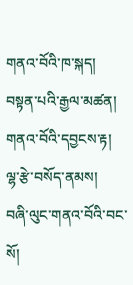གནའ་བོའི་ཁ་སྐད།
བསྟན་པའི་རྒྱལ་མཚན།
གནའ་བོའི་དབྱངས་རྟ།
ལྷ་རྩེ་བསོད་ནམས།
བཞི་ལུང་གནའ་བོའི་བང་སོ།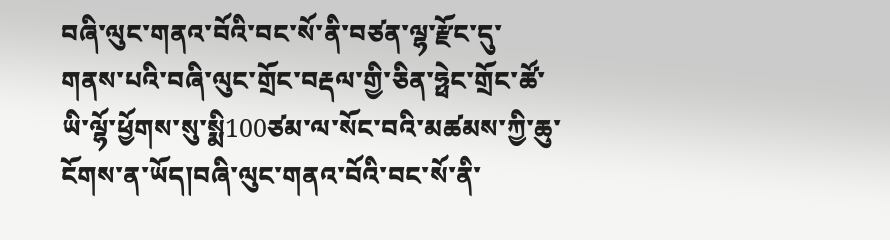བཞི་ལུང་གནའ་བོའི་བང་སོ་ནི་བཙན་ལྷ་རྫོང་དུ་གནས་པའི་བཞི་ལུང་གྲོང་བརྡལ་གྱི་ཅིན་ཧྥེང་གྲོང་ཚོ་ཡི་ལྷོ་ཕྱོགས་སུ་སྨི100ཙམ་ལ་སོང་བའི་མཚམས་ཀྱི་ཆུ་ངོགས་ན་ཡོད།བཞི་ལུང་གནའ་བོའི་བང་སོ་ནི་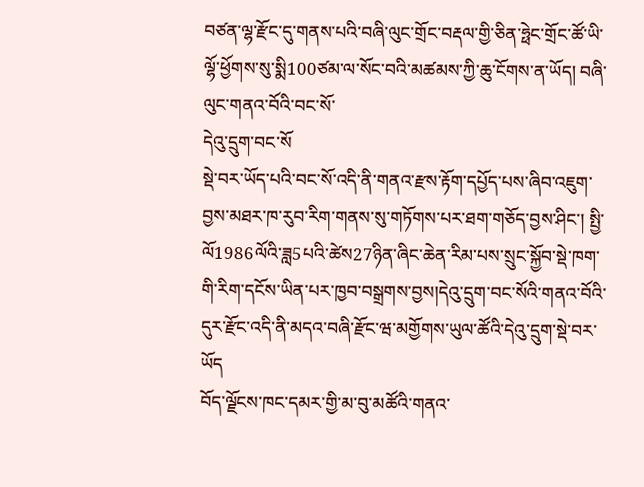བཙན་ལྷ་རྫོང་དུ་གནས་པའི་བཞི་ལུང་གྲོང་བརྡལ་གྱི་ཅིན་ཧྥེང་གྲོང་ཚོ་ཡི་ལྷོ་ཕྱོགས་སུ་སྨི100ཙམ་ལ་སོང་བའི་མཚམས་ཀྱི་ཆུ་ངོགས་ན་ཡོད། བཞི་ལུང་གནའ་བོའི་བང་སོ་
དེའུ་དྲུག་བང་སོ
སྡེ་བར་ཡོད་པའི་བང་སོ་འདི་ནི་གནའ་རྫས་རྟོག་དཔྱོད་པས་ཞིབ་འཇུག་བྱས་མཐར་ཁ་རུབ་རིག་གནས་སུ་གཏོགས་པར་ཐག་གཅོད་བྱས་ཤིང་། སྤྱི་ལོ1986ལོའི་ཟླ5པའི་ཚེས27ཉིན་ཞིང་ཆེན་རིམ་པས་སྲུང་སྐྱོབ་སྡེ་ཁག་གི་རིག་དངོས་ཡིན་པར་ཁྱབ་བསྒྲགས་བྱས།དེའུ་དྲུག་བང་སོའི་གནའ་བོའི་དུར་རྫོང་འདི་ནི་མདའ་བཞི་རྫོང་ཝ་མགྱོགས་ཡུལ་ཚོའི་དེའུ་དྲུག་སྡེ་བར་ཡོད
བོད་ལྗོངས་ཁང་དམར་གྱི་མ་བུ་མཚོའི་གནའ་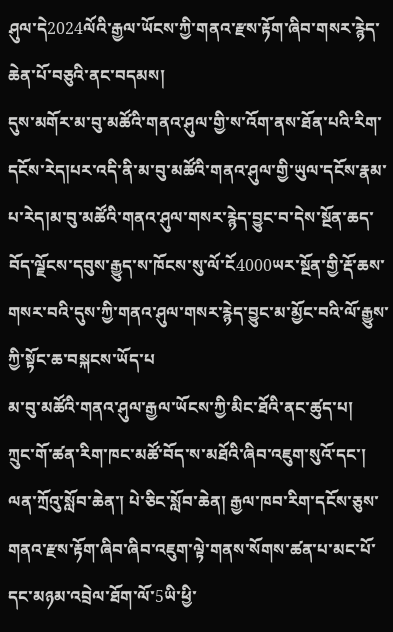ཤུལ་དེ2024ལོའི་རྒྱལ་ཡོངས་ཀྱི་གནའ་རྫས་རྟོག་ཞིབ་གསར་རྙེད་ཆེན་པོ་བཅུའི་ནང་བདམས།
དུས་མགོར་མ་བུ་མཚོའི་གནའ་ཤུལ་གྱི་ས་འོག་ནས་ཐོན་པའི་རིག་དངོས་རེད།པར་འདི་ནི་མ་བུ་མཚོའི་གནའ་ཤུལ་གྱི་ཡུལ་དངོས་རྣམ་པ་རེད།མ་བུ་མཚོའི་གནའ་ཤུལ་གསར་རྙེད་བྱུང་བ་དེས་སྔོན་ཆད་བོད་ལྗོངས་དབུས་རྒྱུད་ས་ཁོངས་སུ་ལོ་ངོ4000ཡར་སྔོན་གྱི་རྡོ་ཆས་གསར་བའི་དུས་ཀྱི་གནའ་ཤུལ་གསར་རྙེད་བྱུང་མ་མྱོང་བའི་ལོ་རྒྱུས་ཀྱི་སྟོང་ཆ་བསྐངས་ཡོད་པ
མ་བུ་མཚོའི་གནའ་ཤུལ་རྒྱལ་ཡོངས་ཀྱི་མིང་ཐོའི་ནང་ཚུད་པ།
ཀྲུང་གོ་ཚན་རིག་ཁང་མཚོ་བོད་ས་མཐོའི་ཞིབ་འཇུག་སུའོ་དང་། ལན་ཀྲོའུ་སློབ་ཆེན་། པེ་ཅིང་སློབ་ཆེན། རྒྱལ་ཁབ་རིག་དངོས་ཅུས་གནའ་རྫས་རྟོག་ཞིབ་ཞིབ་འཇུག་ལྟེ་གནས་སོགས་ཚན་པ་མང་པོ་དང་མཉམ་འབྲེལ་ཐོག་ལོ་5ཡི་ཕྱི་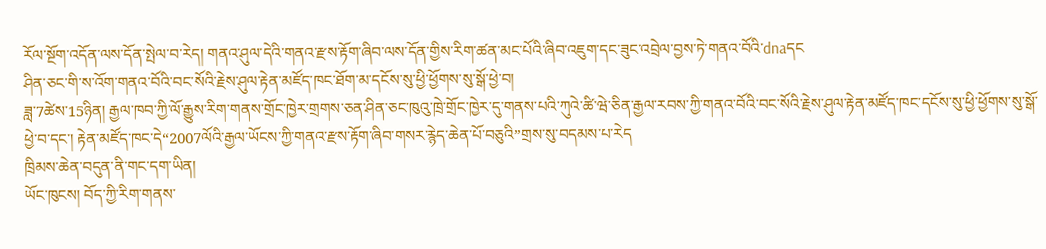རོལ་སྔོག་འདོན་ལས་དོན་སྤེལ་བ་རེད། གནའ་ཤུལ་དེའི་གནའ་རྫས་རྟོག་ཞིབ་ལས་དོན་གྱིས་རིག་ཚན་མང་པོའི་ཞིབ་འཇུག་དང་ཟུང་འབྲེལ་བྱས་ཏེ་གནའ་བོའི་dnaདང
ཤིན་ཅང་གི་ས་འོག་གནའ་བོའི་བང་སོའི་རྗེས་ཤུལ་རྟེན་མཛོད་ཁང་ཐོག་མ་དངོས་སུ་ཕྱི་ཕྱོགས་སུ་སྒོ་ཕྱེ་བ།
ཟླ་7ཚེས་15ཉིན། རྒྱལ་ཁབ་ཀྱི་ལོ་རྒྱུས་རིག་གནས་གྲོང་ཁྱེར་གྲགས་ཅན་ཤིན་ཅང་ཁུའུ་ཁྲེ་གྲོང་ཁྱེར་དུ་གནས་པའི་ཀུའེ་ཚི་ཝེ་ཅིན་རྒྱལ་རབས་ཀྱི་གནའ་བོའི་བང་སོའི་རྗེས་ཤུལ་རྟེན་མཛོད་ཁང་དངོས་སུ་ཕྱི་ཕྱོགས་སུ་སྒོ་ཕྱེ་བ་དང་། རྟེན་མཛོད་ཁང་དེ“2007ལོའི་རྒྱལ་ཡོངས་ཀྱི་གནའ་རྫས་རྟོག་ཞིབ་གསར་རྙེད་ཆེན་པོ་བཅུའི”གྲས་སུ་བདམས་པ་རེད
ཁྲིམས་ཆེན་བདུན་ནི་གང་དག་ཡིན།
ཡོང་ཁུངས། བོད་ཀྱི་རིག་གནས་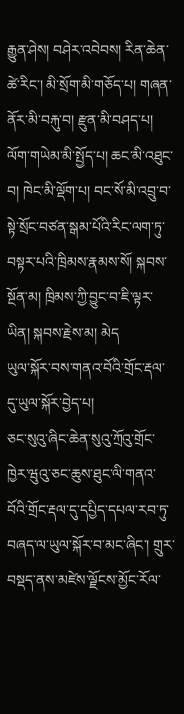རྒྱུན་ཤེས། བཤེར་འབེབས། རིན་ཆེན་ཚེ་རིང་། མི་སྲོག་མི་གཅོད་པ། གཞན་ནོར་མི་བརྐུ་བ། རྫུན་མི་བཤད་པ། ལོག་གཡེམ་མི་སྤྱོད་པ། ཆང་མི་འཐུང་བ། ཁེང་མི་ལྡོག་པ། བང་སོ་མི་འབྲུ་བ་སྟེ་སྲོང་བཙན་སྒམ་པོའི་རིང་ལག་ཏུ་བསྟར་པའི་ཁྲིམས་རྣམས་སོ། སྐབས་སྔོན་མ། ཁྲིམས་ཀྱི་བྱུང་བ་ཇི་ལྟར་ཡིན། སྐབས་རྗེས་མ། མེད
ཡུལ་སྐོར་བས་གནའ་བོའི་གྲོང་རྡལ་དུ་ཡུལ་སྐོར་བྱེད་པ།
ཅང་སུའུ་ཞིང་ཆེན་སུའུ་ཀྲོའུ་གྲོང་ཁྱེར་ཝུའུ་ཅང་ཆུས་ཐུང་ལི་གནའ་བོའི་གྲོང་རྡལ་དུ་དཔྱིད་དཔལ་རབ་ཏུ་བཞད་ལ་ཡུལ་སྐོར་བ་མང་ཞིང་། གྲུར་བསྡད་ནས་མཛེས་ལྗོངས་མྱོང་རོལ་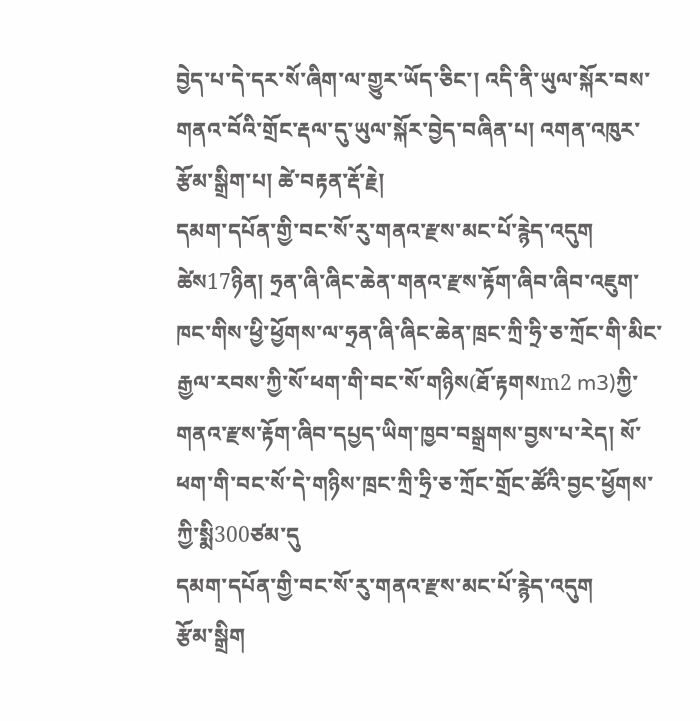བྱེད་པ་དེ་དར་སོ་ཞིག་ལ་གྱུར་ཡོད་ཅིང་། འདི་ནི་ཡུལ་སྐོར་བས་གནའ་བོའི་གྲོང་རྡལ་དུ་ཡུལ་སྐོར་བྱེད་བཞིན་པ། འགན་འཁུར་རྩོམ་སྒྲིག་པ། ཚེ་བརྟན་རྡོ་རྗེ།
དམག་དཔོན་གྱི་བང་སོ་རུ་གནའ་རྫས་མང་པོ་རྙེད་འདུག
ཚེས17ཉིན། ཧྲན་ཞི་ཞིང་ཆེན་གནའ་རྫས་རྟོག་ཞིབ་ཞིབ་འཇུག་ཁང་གིས་ཕྱི་ཕྱོགས་ལ་ཧྲན་ཞི་ཞིང་ཆེན་ཁྲང་ཀྲི་ཧྲི་ཅ་ཀྲོང་གི་མིང་རྒྱལ་རབས་ཀྱི་སོ་ཕག་གི་བང་སོ་གཉིས(ཐོ་རྟགསm2 m3)ཀྱི་གནའ་རྫས་རྟོག་ཞིབ་དཔྱད་ཡིག་ཁྱབ་བསྒྲགས་བྱས་པ་རེད། སོ་ཕག་གི་བང་སོ་དེ་གཉིས་ཁྲང་ཀྲི་ཧྲི་ཅ་ཀྲོང་གྲོང་ཚོའི་བྱང་ཕྱོགས་ཀྱི་སྨི300ཙམ་དུ
དམག་དཔོན་གྱི་བང་སོ་རུ་གནའ་རྫས་མང་པོ་རྙེད་འདུག
རྩོམ་སྒྲིག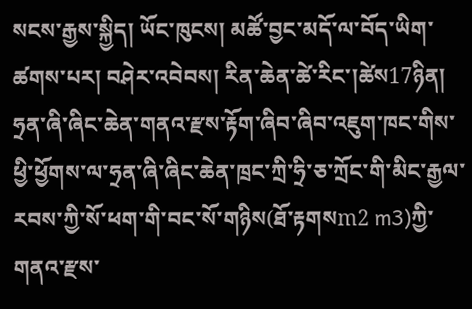སངས་རྒྱས་སྐྱིད། ཡོང་ཁུངས། མཚོ་བྱང་མདོ་ལ་བོད་ཡིག་ཚགས་པར། བཤེར་འབེབས། རིན་ཆེན་ཚེ་རིང་།ཚེས17ཉིན། ཧྲན་ཞི་ཞིང་ཆེན་གནའ་རྫས་རྟོག་ཞིབ་ཞིབ་འཇུག་ཁང་གིས་ཕྱི་ཕྱོགས་ལ་ཧྲན་ཞི་ཞིང་ཆེན་ཁྲང་ཀྲི་ཧྲི་ཅ་ཀྲོང་གི་མིང་རྒྱལ་རབས་ཀྱི་སོ་ཕག་གི་བང་སོ་གཉིས(ཐོ་རྟགསm2 m3)ཀྱི་གནའ་རྫས་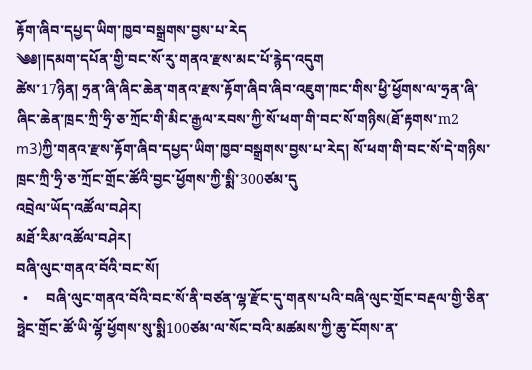རྟོག་ཞིབ་དཔྱད་ཡིག་ཁྱབ་བསྒྲགས་བྱས་པ་རེད
༄༅།།དམག་དཔོན་གྱི་བང་སོ་རུ་གནའ་རྫས་མང་པོ་རྙེད་འདུག
ཚེས་17ཉིན། ཧྲན་ཞི་ཞིང་ཆེན་གནའ་རྫས་རྟོག་ཞིབ་ཞིབ་འཇུག་ཁང་གིས་ཕྱི་ཕྱོགས་ལ་ཧྲན་ཞི་ཞིང་ཆེན་ཁྲང་ཀྲི་ཧྲི་ཅ་ཀྲོང་གི་མིང་རྒྱལ་རབས་ཀྱི་སོ་ཕག་གི་བང་སོ་གཉིས(ཐོ་རྟགས་m2 m3)ཀྱི་གནའ་རྫས་རྟོག་ཞིབ་དཔྱད་ཡིག་ཁྱབ་བསྒྲགས་བྱས་པ་རེད། སོ་ཕག་གི་བང་སོ་དེ་གཉིས་ཁྲང་ཀྲི་ཧྲི་ཅ་ཀྲོང་གྲོང་ཚོའི་བྱང་ཕྱོགས་ཀྱི་སྨི་300ཙམ་དུ
འབྲེལ་ཡོད་འཚོལ་བཤེར།
མཐོ་རིམ་འཚོལ་བཤེར།
བཞི་ལུང་གནའ་བོའི་བང་སོ།
  •     བཞི་ལུང་གནའ་བོའི་བང་སོ་ནི་བཙན་ལྷ་རྫོང་དུ་གནས་པའི་བཞི་ལུང་གྲོང་བརྡལ་གྱི་ཅིན་ཧྥེང་གྲོང་ཚོ་ཡི་ལྷོ་ཕྱོགས་སུ་སྨི100ཙམ་ལ་སོང་བའི་མཚམས་ཀྱི་ཆུ་ངོགས་ན་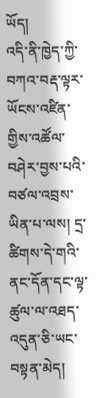ཡོད།
འདི་ནི་ཁྱེད་ཀྱི་བཀའ་བརྡ་ལྟར་ཡོངས་འཛིན་གྱིས་འཚོལ་བཤེར་བྱས་པའི་བཙལ་འབྲས་ཡིན་པ་ལས། དྲ་ཚིགས་དེ་གའི་ནང་དོན་དང་ལྟ་ཚུལ་ལ་འཐད་འདུན་ཅི་ཡང་བསྟན་མེད།